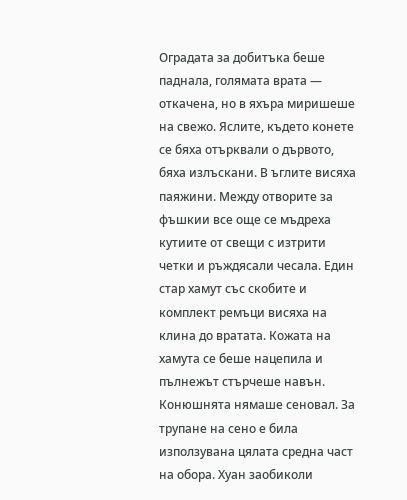Оградата за добитъка беше паднала, голямата врата — откачена, но в яхъра миришеше на свежо. Яслите, където конете се бяха отърквали о дървото, бяха излъскани. В ъглите висяха паяжини. Между отворите за фъшкии все още се мъдреха кутиите от свещи с изтрити четки и ръждясали чесала. Един стар хамут със скобите и комплект ремъци висяха на клина до вратата. Кожата на хамута се беше нацепила и пълнежът стърчеше навън. Конюшнята нямаше сеновал. За трупане на сено е била използувана цялата средна част на обора. Хуан заобиколи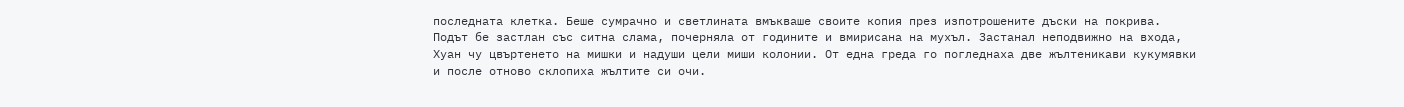последната клетка. Беше сумрачно и светлината вмъкваше своите копия през изпотрошените дъски на покрива. Подът бе застлан със ситна слама, почерняла от годините и вмирисана на мухъл. Застанал неподвижно на входа, Хуан чу цвъртенето на мишки и надуши цели миши колонии. От една греда го погледнаха две жълтеникави кукумявки и после отново склопиха жълтите си очи.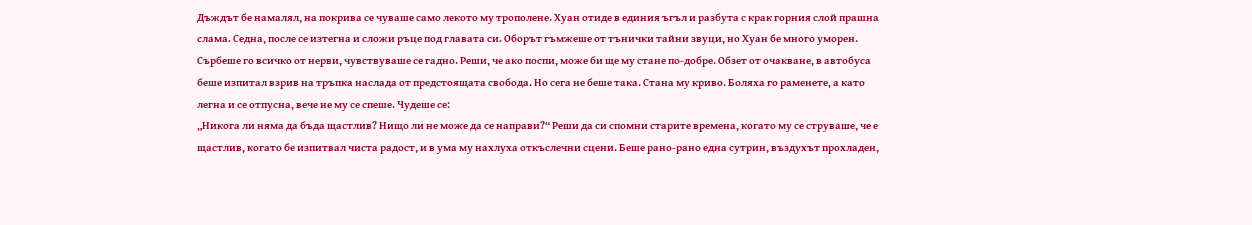Дъждът бе намалял, на покрива се чуваше само лекото му трополене. Хуан отиде в единия ъгъл и разбута с крак горния слой прашна слама. Седна, после се изтегна и сложи ръце под главата си. Оборът гъмжеше от тънички тайни звуци, но Хуан бе много уморен. Сърбеше го всичко от нерви, чувствуваше се гадно. Реши, че ако поспи, може би ще му стане по-добре. Обзет от очакване, в автобуса беше изпитал взрив на тръпка наслада от предстоящата свобода. Но сега не беше така. Стана му криво. Боляха го раменете, а като легна и се отпусна, вече не му се спеше. Чудеше се:
„Никога ли няма да бъда щастлив? Нищо ли не може да се направи?“ Реши да си спомни старите времена, когато му се струваше, че е щастлив, когато бе изпитвал чиста радост, и в ума му нахлуха откъслечни сцени. Беше рано-рано една сутрин, въздухът прохладен,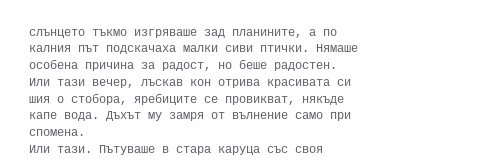слънцето тъкмо изгряваше зад планините, а по калния път подскачаха малки сиви птички. Нямаше особена причина за радост, но беше радостен.
Или тази вечер, лъскав кон отрива красивата си шия о стобора, яребиците се провикват, някъде капе вода. Дъхът му замря от вълнение само при спомена.
Или тази. Пътуваше в стара каруца със своя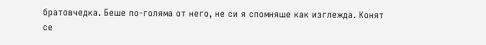братовчедка. Беше по-голяма от него, не си я спомняше как изглежда. Конят се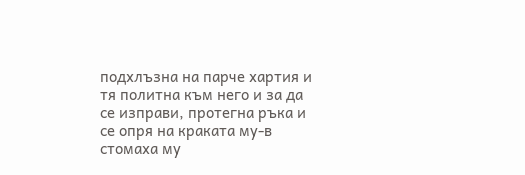подхлъзна на парче хартия и тя политна към него и за да се изправи, протегна ръка и се опря на краката му-в стомаха му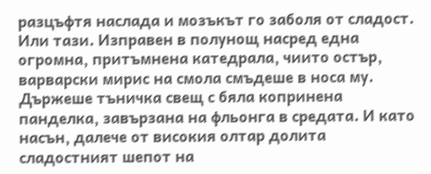разцъфтя наслада и мозъкът го заболя от сладост.
Или тази. Изправен в полунощ насред една огромна, притъмнена катедрала, чиито остър, варварски мирис на смола смъдеше в носа му. Държеше тъничка свещ с бяла копринена панделка, завързана на фльонга в средата. И като насън, далече от високия олтар долита сладостният шепот на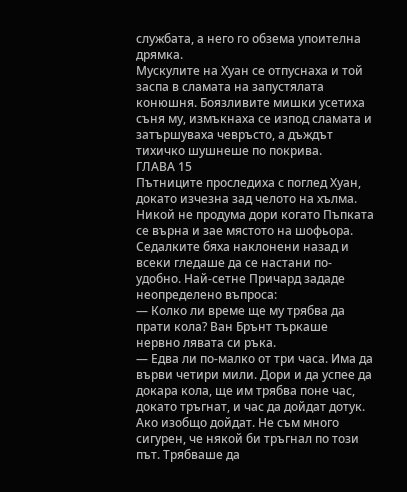службата, а него го обзема упоителна дрямка.
Мускулите на Хуан се отпуснаха и той заспа в сламата на запустялата конюшня. Боязливите мишки усетиха съня му, измъкнаха се изпод сламата и затършуваха чевръсто, а дъждът тихичко шушнеше по покрива.
ГЛАВА 15
Пътниците проследиха с поглед Хуан, докато изчезна зад челото на хълма. Никой не продума дори когато Пъпката се върна и зае мястото на шофьора. Седалките бяха наклонени назад и всеки гледаше да се настани по-удобно. Най-сетне Причард зададе неопределено въпроса:
— Колко ли време ще му трябва да прати кола? Ван Брънт търкаше нервно лявата си ръка.
— Едва ли по-малко от три часа. Има да върви четири мили. Дори и да успее да докара кола, ще им трябва поне час, докато тръгнат, и час да дойдат дотук. Ако изобщо дойдат. Не съм много сигурен, че някой би тръгнал по този път. Трябваше да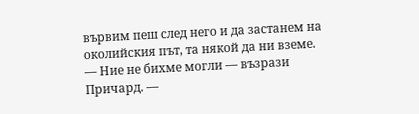вървим пеш след него и да застанем на околийския път, та някой да ни вземе.
— Ние не бихме могли — възрази Причард. —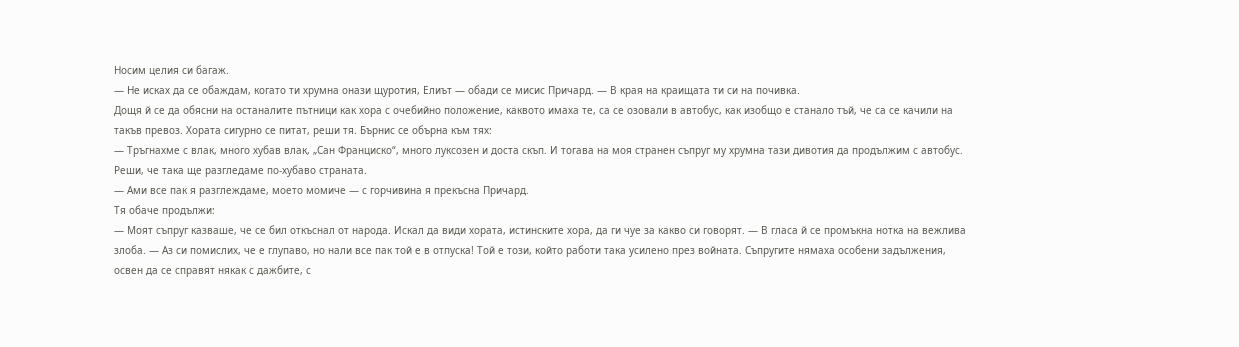Носим целия си багаж.
— Не исках да се обаждам, когато ти хрумна онази щуротия, Елиът — обади се мисис Причард. — В края на краищата ти си на почивка.
Дощя й се да обясни на останалите пътници как хора с очебийно положение, каквото имаха те, са се озовали в автобус, как изобщо е станало тъй, че са се качили на такъв превоз. Хората сигурно се питат, реши тя. Бърнис се обърна към тях:
— Тръгнахме с влак, много хубав влак, „Сан Франциско“, много луксозен и доста скъп. И тогава на моя странен съпруг му хрумна тази дивотия да продължим с автобус. Реши, че така ще разгледаме по-хубаво страната.
— Ами все пак я разглеждаме, моето момиче — с горчивина я прекъсна Причард.
Тя обаче продължи:
— Моят съпруг казваше, че се бил откъснал от народа. Искал да види хората, истинските хора, да ги чуе за какво си говорят. — В гласа й се промъкна нотка на вежлива злоба. — Аз си помислих, че е глупаво, но нали все пак той е в отпуска! Той е този, който работи така усилено през войната. Съпругите нямаха особени задължения, освен да се справят някак с дажбите, с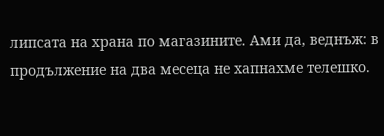липсата на храна по магазините. Ами да, веднъж: в продължение на два месеца не хапнахме телешко.